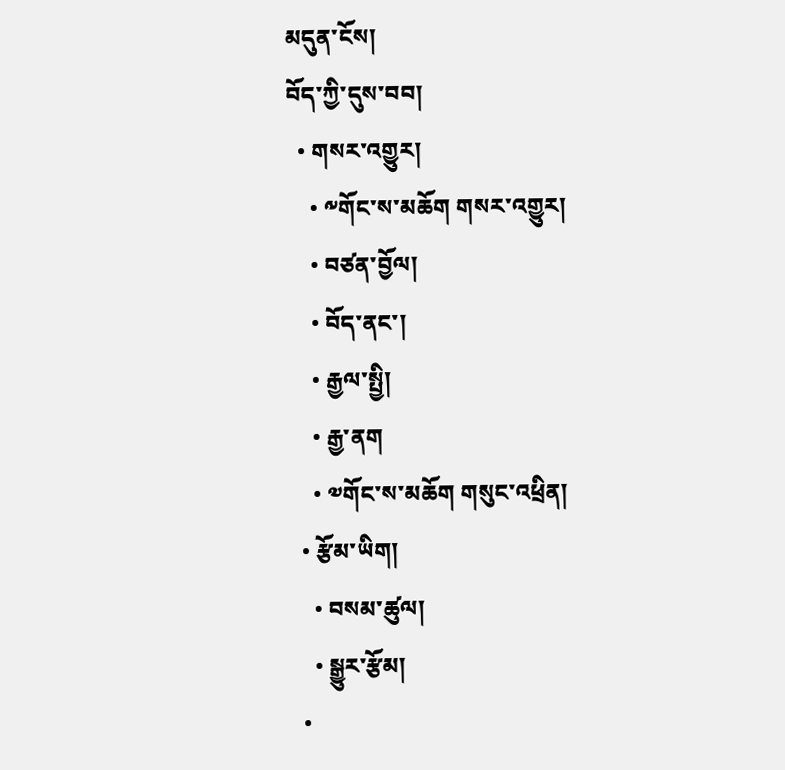མདུན་ངོས།
བོད་ཀྱི་དུས་བབ།
  • གསར་འགྱུར།
    • ༸གོང་ས་མཆོག གསར་འགྱུར།
    • བཙན་བྱོལ།
    • བོད་ནང་།
    • རྒྱལ་སྤྱི།
    • རྒྱ་ནག
    • ༧གོང་ས་མཆོག གསུང་འཕྲིན།
  • རྩོམ་ཡིག།
    • བསམ་ཚུལ།
    • སྒྱུར་རྩོམ།
  •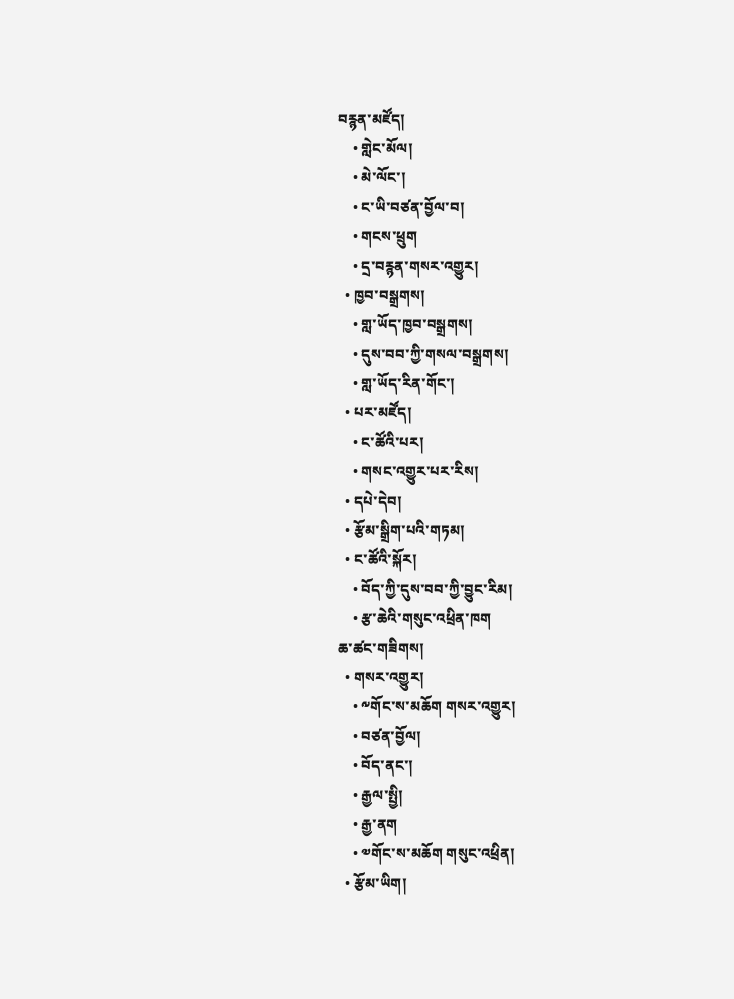བརྙན་མཛོད།
    • གླེང་མོལ།
    • མེ་ལོང་།
    • ང་ཡི་བཙན་བྱོལ་བ།
    • གངས་ཕྲུག
    • དྲ་བརྙན་གསར་འགྱུར།
  • ཁྱབ་བསྒྲགས།
    • གླ་ཡོད་ཁྱབ་བསྒྲགས།
    • དུས་བབ་ཀྱི་གསལ་བསྒྲགས།
    • གླ་ཡོད་རིན་གོང་།
  • པར་མཛོད།
    • ང་ཚོའི་པར།
    • གསང་འགྱུར་པར་རིས།
  • དཔེ་དེབ།
  • རྩོམ་སྒྲིག་པའི་གཏམ།
  • ང་ཚོའི་སྐོར།
    • བོད་ཀྱི་དུས་བབ་ཀྱི་བྱུང་རིམ།
    • རྩ་ཆེའི་གསུང་འཕྲིན་ཁག
ཆ་ཚང་གཟིགས།
  • གསར་འགྱུར།
    • ༸གོང་ས་མཆོག གསར་འགྱུར།
    • བཙན་བྱོལ།
    • བོད་ནང་།
    • རྒྱལ་སྤྱི།
    • རྒྱ་ནག
    • ༧གོང་ས་མཆོག གསུང་འཕྲིན།
  • རྩོམ་ཡིག།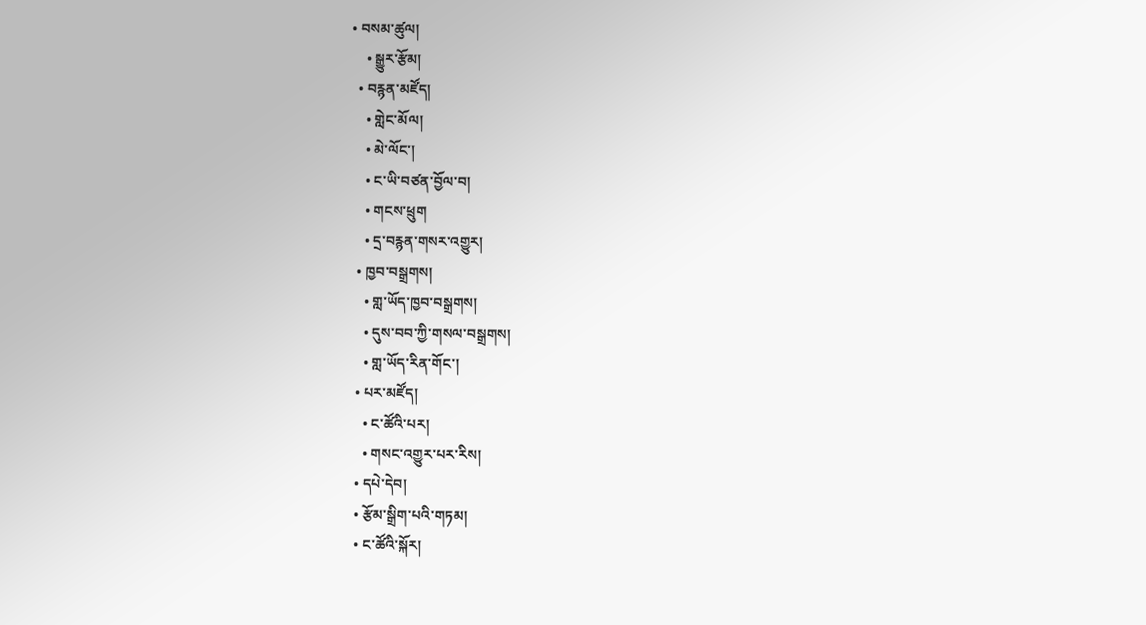• བསམ་ཚུལ།
    • སྒྱུར་རྩོམ།
  • བརྙན་མཛོད།
    • གླེང་མོལ།
    • མེ་ལོང་།
    • ང་ཡི་བཙན་བྱོལ་བ།
    • གངས་ཕྲུག
    • དྲ་བརྙན་གསར་འགྱུར།
  • ཁྱབ་བསྒྲགས།
    • གླ་ཡོད་ཁྱབ་བསྒྲགས།
    • དུས་བབ་ཀྱི་གསལ་བསྒྲགས།
    • གླ་ཡོད་རིན་གོང་།
  • པར་མཛོད།
    • ང་ཚོའི་པར།
    • གསང་འགྱུར་པར་རིས།
  • དཔེ་དེབ།
  • རྩོམ་སྒྲིག་པའི་གཏམ།
  • ང་ཚོའི་སྐོར།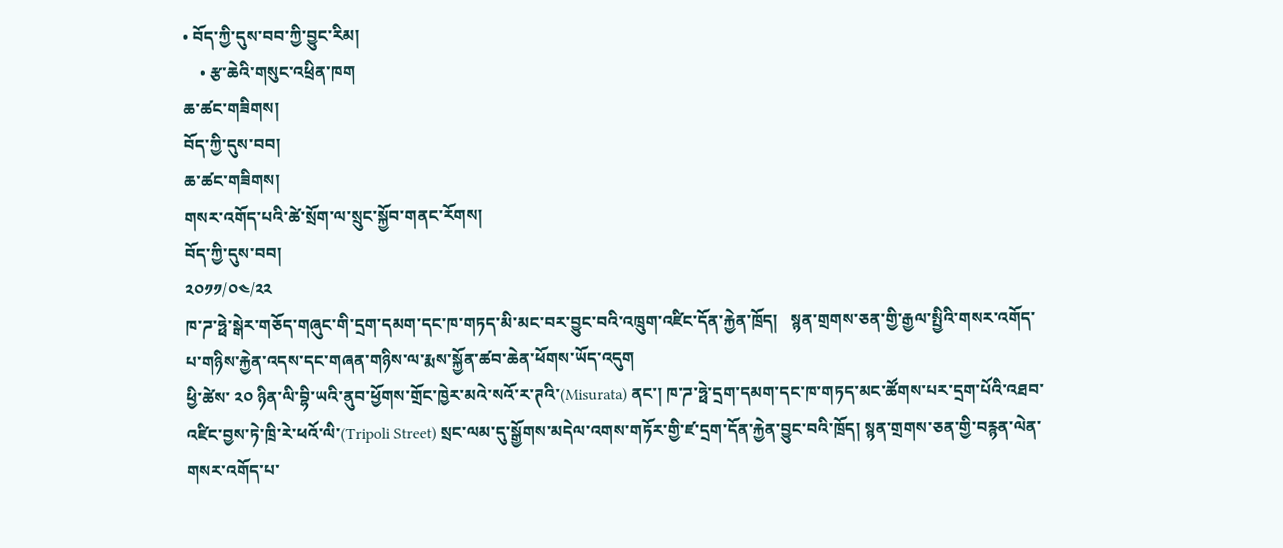• བོད་ཀྱི་དུས་བབ་ཀྱི་བྱུང་རིམ།
    • རྩ་ཆེའི་གསུང་འཕྲིན་ཁག
ཆ་ཚང་གཟིགས།
བོད་ཀྱི་དུས་བབ།
ཆ་ཚང་གཟིགས།
གསར་འགོད་པའི་ཚེ་སྲོག་ལ་སྲུང་སྐྱོབ་གནང་རོགས།
བོད་ཀྱི་དུས་བབ།
༢༠༡༡/༠༤/༢༢
ཁ་ཌ་ཧྥེ་སྒེར་གཅོད་གཞུང་གི་དྲག་དམག་དང་ཁ་གཏད་མི་མང་བར་བྱུང་བའི་འཁྲུག་འཛིང་དོན་རྐྱེན་ཁྲོད།   སྙན་གྲགས་ཅན་གྱི་རྒྱལ་སྤྱིའི་གསར་འགོད་པ་གཉིས་རྐྱེན་འདས་དང་གཞན་གཉིས་ལ་རྨས་སྐྱོན་ཚབ་ཆེན་ཕོགས་ཡོད་འདུག
ཕྱི་ཚེས་ ༢༠ ཉིན་ལི་བྷི་ཡའི་ནུབ་ཕྱོགས་གྲོང་ཁྱེར་མའེ་སའོ་ར་ཊའི་(Misurata) ནང་། ཁ་ཌ་ཧྥེ་དྲག་དམག་དང་ཁ་གཏད་མང་ཚོགས་པར་དྲག་པོའི་འཐབ་འཛིང་བྱས་ཏེ་ཁྲི་རེ་ཕའོ་ལི་(Tripoli Street) སྲང་ལམ་དུ་སྒྱོགས་མདེལ་འགས་གཏོར་གྱི་ཛ་དྲག་དོན་རྐྱེན་བྱུང་བའི་ཁྲོད། སྙན་གྲགས་ཅན་གྱི་བརྙན་ལེན་གསར་འགོད་པ་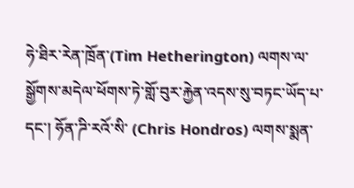ཧེ་ཐིར་རེན་ཁྲོན་(Tim Hetherington) ལགས་ལ་སྒྱོགས་མདེལ་ཕོགས་ཏེ་གློ་བུར་རྐྱེན་འདས་སུ་བཏང་ཡོད་པ་དང་། ཧོན་ཌི་རའོ་སི་ (Chris Hondros) ལགས་སྨན་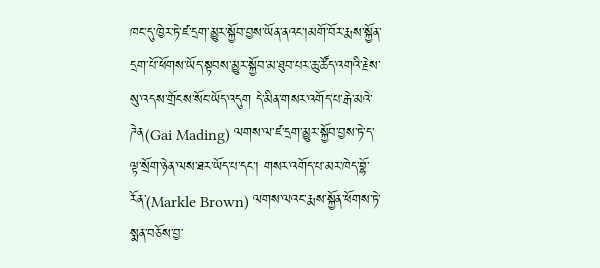ཁང་དུ་ཁྱེར་ཏེ་ཛ་དྲག་མྱུར་སྐྱོབ་བྱས་ཡོན་ནའང་།མགོ་བོར་རྨས་སྐྱོན་དྲག་པོ་ཕོགས་ཡོད་སྟབས་མྱུར་སྐྱོབ་མ་ཐུབ་པར་ཆུ་ཚོད་འགའི་རྗེས་སུ་འདས་གྲོངས་སོང་ཡོད་འདུག དེ་མིན་གསར་འགོད་པ་རྒེ་མའེ་ཌེན(Gai Mading) ལགས་ལ་ཛ་དྲག་མྱུར་སྐྱོབ་བྱས་ཏེ་ད་ལྟ་སྲོག་ཉེན་ལས་ཐར་ཡོད་པ་དང་། གསར་འགོད་པ་མར་ཁེད་བྷོ་རོན་(Markle Brown) ལགས་ལའང་རྨས་སྐྱོན་ཕོགས་ཏེ་སྨན་བཅོས་བྱ་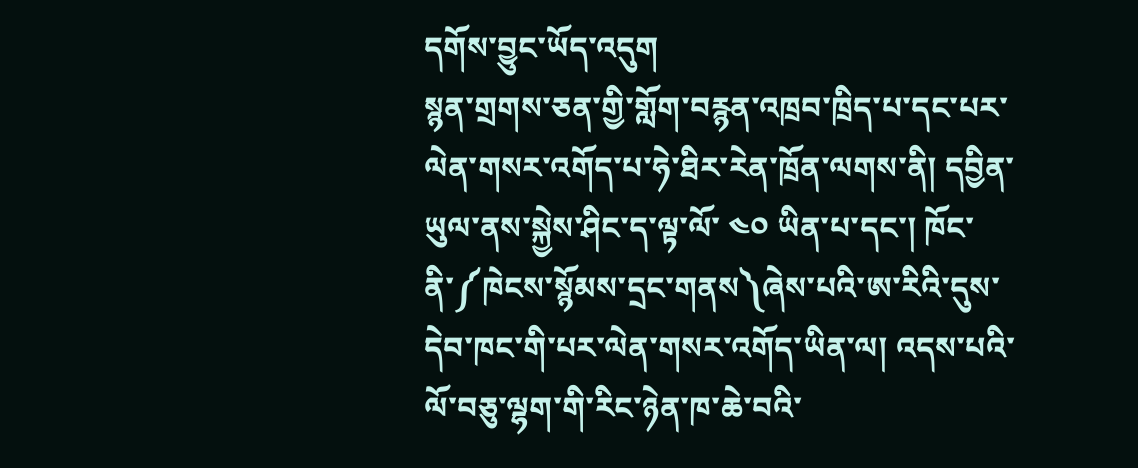དགོས་བྱུང་ཡོད་འདུག
སྙན་གྲགས་ཅན་གྱི་གློག་བརྙན་འཁྲབ་ཁྲིད་པ་དང་པར་ལེན་གསར་འགོད་པ་ཧེ་ཐིར་རེན་ཁྲོན་ལགས་ནི། དབྱིན་ཡུལ་ནས་སྐྱེས་ཤིང་ད་ལྟ་ལོ་ ༤༠ ཡིན་པ་དང་། ཁོང་ནི་༼ཁེངས་སྙོམས་དྲང་གནས༽ཞེས་པའི་ཨ་རིའི་དུས་དེབ་ཁང་གི་པར་ལེན་གསར་འགོད་ཡིན་ལ། འདས་པའི་ལོ་བཅུ་ལྷག་གི་རིང་ཉེན་ཁ་ཆེ་བའི་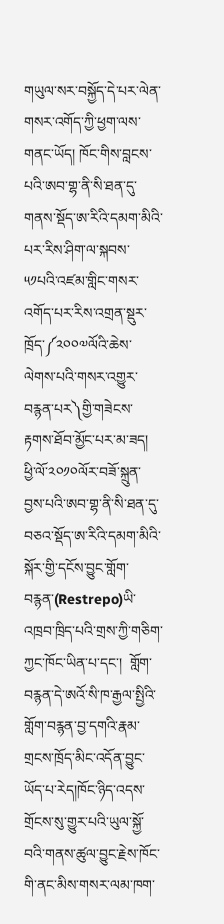གཡུལ་སར་བསྐྱོད་དེ་པར་ལེན་གསར་འགོད་ཀྱི་ཕྱག་ལས་གནང་ཡོད། ཁོང་གིས་བླངས་པའི་ཨབ་གྷ་ནི་སི་ཐན་དུ་གནས་སྡོད་ཨ་རིའི་དམག་མིའི་པར་རིས་ཤིག་ལ་སྐབས་༥༡པའི་འཛམ་གླིང་གསར་འགོད་པར་རིས་འགྲན་སྡུར་ཁྲོད་༼༢༠༠༧ལོའི་ཆེས་ལེགས་པའི་གསར་འགྱུར་བརྙན་པར༽གྱི་གཟེངས་རྟགས་ཐོབ་མྱོང་པར་མ་ཟད། ཕྱི་ལོ་༢༠༡༠ལོར་བཟོ་སྐྲུན་བྱས་པའི་ཨབ་གྷ་ནི་སི་ཐན་དུ་བཅའ་སྡོད་ཨ་རིའི་དམག་མིའི་སྐོར་གྱི་དངོས་བྱུང་གློག་བརྙན་(Restrepo)ཡི་འཁྲབ་ཁྲིད་པའི་གྲས་ཀྱི་གཅིག་ཀྱང་ཁོང་ཡིན་པ་དང་།  གློག་བརྙན་དེ་ཨའོ་སི་ཁ་རྒྱལ་སྤྱིའི་གློག་བརྙན་བྱ་དགའི་རྣམ་གྲངས་ཁྲོད་མིང་འདོན་བྱུང་ཡོད་པ་རེད།ཁོང་ཉིད་འདས་གྲོངས་སུ་གྱུར་པའི་ཡུལ་སྐྱོ་བའི་གནས་ཚུལ་བྱུང་རྗེས་ཁོང་གི་ནང་མིས་གསར་ལམ་ཁག་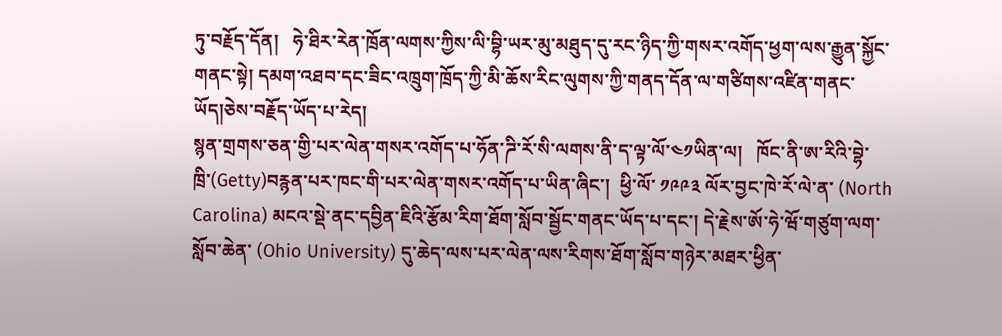ཏུ་བརྗོད་དོན།   ཧེ་ཐིར་རེན་ཁྲོན་ལགས་ཀྱིས་ལི་བྷི་ཡར་མུ་མཐུད་དུ་རང་ཉིད་ཀྱི་གསར་འགོད་ཕྱག་ལས་རྒྱུན་སྐྱོང་གནང་སྟེ། དམག་འཐབ་དང་ཟིང་འཁྲུག་ཁྲོད་ཀྱི་མི་ཆོས་རིང་ལུགས་ཀྱི་གནད་དོན་ལ་གཙིགས་འཛིན་གནང་ཡོད།ཅེས་བརྗོད་ཡོད་པ་རེད།
སྙན་གྲགས་ཅན་གྱི་པར་ལེན་གསར་འགོད་པ་ཧོན་ཌི་རོ་སི་ལགས་ནི་ད་ལྟ་ལོ་༤༡ཡིན་ལ།   ཁོང་ནི་ཨ་རིའི་བྷེ་ཁྲི་(Getty)བརྙན་པར་ཁང་གི་པར་ལེན་གསར་འགོད་པ་ཡིན་ཞིང་།  ཕྱི་ལོ་ ༡༩༩༣ ལོར་བྱང་ཁེ་རོ་ལེ་ན་ (North Carolina) མངའ་སྡེ་ནང་དབྱིན་ཇིའི་རྩོམ་རིག་ཐོག་སློབ་སྦྱོང་གནང་ཡོད་པ་དང་། དེ་རྗེས་ཨོ་ཧེ་ཝོ་གཙུག་ལག་སློབ་ཆེན་ (Ohio University) དུ་ཆེད་ལས་པར་ལེན་ལས་རིགས་ཐོག་སློབ་གཉེར་མཐར་ཕྱིན་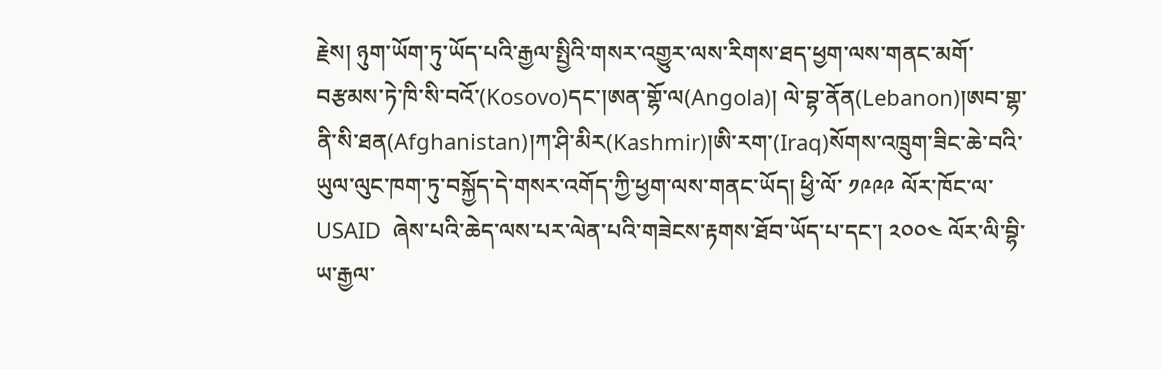རྗེས། ཉུག་ཡོག་ཏུ་ཡོད་པའི་རྒྱལ་སྤྱིའི་གསར་འགྱུར་ལས་རིགས་ཐད་ཕྱག་ལས་གནང་མགོ་བརྩམས་ཏེ་ཁི་སི་བའོ་(Kosovo)དང་།ཨན་གྷོ་ལ(Angola)། ལེ་བྷ་ནོན(Lebanon)།ཨབ་གྷ་ནི་སི་ཐན(Afghanistan)།ཀ་ཤི་མིར(Kashmir)།ཨི་རག་(Iraq)སོགས་འཁྲུག་ཟིང་ཆེ་བའི་ཡུལ་ལུང་ཁག་ཏུ་བསྐྱོད་དེ་གསར་འགོད་ཀྱི་ཕྱག་ལས་གནང་ཡོད། ཕྱི་ལོ་ ༡༩༩༩ ལོར་ཁོང་ལ་ USAID  ཞེས་པའི་ཆེད་ལས་པར་ལེན་པའི་གཟེངས་རྟགས་ཐོབ་ཡོད་པ་དང་། ༢༠༠༤ ལོར་ལི་བྷི་ཡ་རྒྱལ་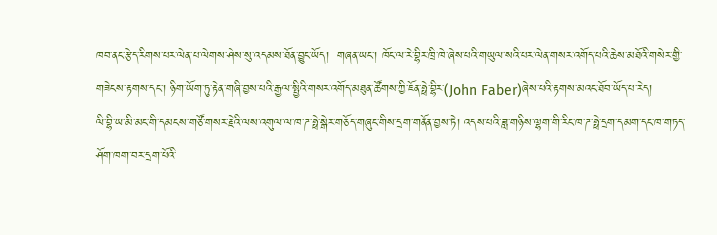ཁབ་ནང་རྩེད་རིགས་པར་ལེན་པ་ལེགས་ཤེས་སུ་འདམས་ཐོན་བྱུང་ཡོད།  གཞན་ཡང་། ཁོང་ལ་རེ་བྷིར་ཁྲི་ཁེ་ཞེས་པའི་གཡུལ་སའི་པར་ལེན་གསར་འགོད་པའི་ཆེས་མཐོའི་གསེར་གྱི་གཟེངས་རྟགས་དང་། ཉིག་ཡོག་ཏུ་རྟེན་གཞི་བྱས་པའི་རྒྱལ་སྤྱིའི་གསར་འགོད་མཐུན་ཚོགས་ཀྱི་ཇོན་ཧྥེ་བྷིར་(John Faber)ཞེས་པའི་རྟགས་མའང་ཐོབ་ཡོད་པ་རེད།
ལི་བྷི་ཡ་མི་མང་གི་དམངས་གཙོ་གསར་རྗེའི་ལས་འགུལ་ལ་ཁ་ཌ་ཧྥེ་སྒེར་གཅོད་གཞུང་གིས་དྲག་གནོན་བྱས་ཏེ། འདས་པའི་ཟླ་གཉིས་ལྷག་གི་རིང་ཁ་ཌ་ཧྥེ་དྲག་དམག་དང་ཁ་གཏད་ཤོག་ཁག་བར་དྲག་པོའི་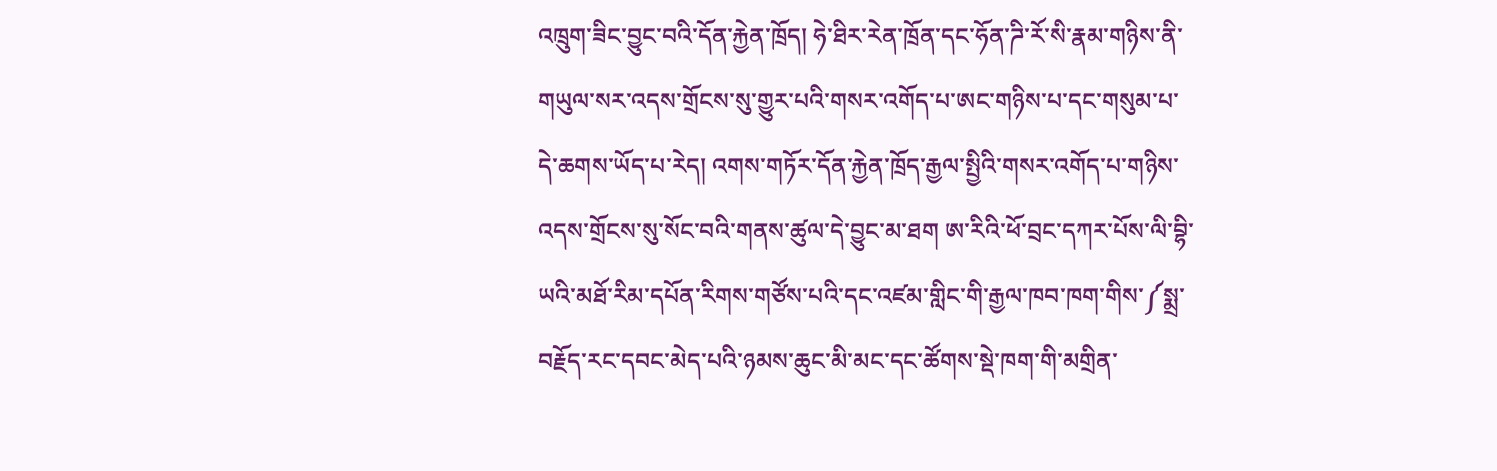འཁྲུག་ཟིང་བྱུང་བའི་དོན་རྐྱེན་ཁྲོད། ཧེ་ཐིར་རེན་ཁྲོན་དང་ཧོན་ཌི་རོ་སི་རྣམ་གཉིས་ནི་གཡུལ་སར་འདས་གྲོངས་སུ་གྱུར་པའི་གསར་འགོད་པ་ཨང་གཉིས་པ་དང་གསུམ་པ་དེ་ཆགས་ཡོད་པ་རེད། འགས་གཏོར་དོན་རྐྱེན་ཁྲོད་རྒྱལ་སྤྱིའི་གསར་འགོད་པ་གཉིས་འདས་གྲོངས་སུ་སོང་བའི་གནས་ཚུལ་དེ་བྱུང་མ་ཐག ཨ་རིའི་ཕོ་བྲང་དཀར་པོས་ལི་བྷི་ཡའི་མཐོ་རིམ་དཔོན་རིགས་གཙོས་པའི་དང་འཛམ་གླིང་གི་རྒྱལ་ཁབ་ཁག་གིས་༼སྨྲ་བརྗོད་རང་དབང་མེད་པའི་ཉམས་ཆུང་མི་མང་དང་ཚོགས་སྡེ་ཁག་གི་མགྲིན་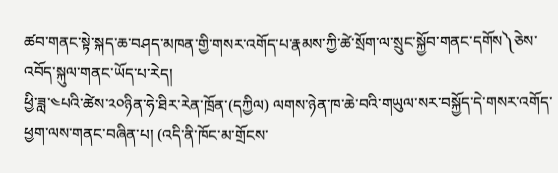ཚབ་གནང་སྟེ་སྐད་ཆ་བཤད་མཁན་གྱི་གསར་འགོད་པ་རྣམས་ཀྱི་ཚེ་སྲོག་ལ་སྲུང་སྐྱོབ་གནང་དགོས༽ཅེས་འབོད་སྐུལ་གནང་ཡོད་པ་རེད།
ཕྱི་ཟླ་༤པའི་ཚེས་༢༠ཉིན་ཧེ་ཐིར་རེན་ཁྲོན་(དཀྱིལ) ལགས་ཉེན་ཁ་ཆེ་བའི་གཡུལ་སར་བསྐྱོད་དེ་གསར་འགོད་ཕྱག་ལས་གནང་བཞིན་པ། (འདི་ནི་ཁོང་མ་གྲོངས་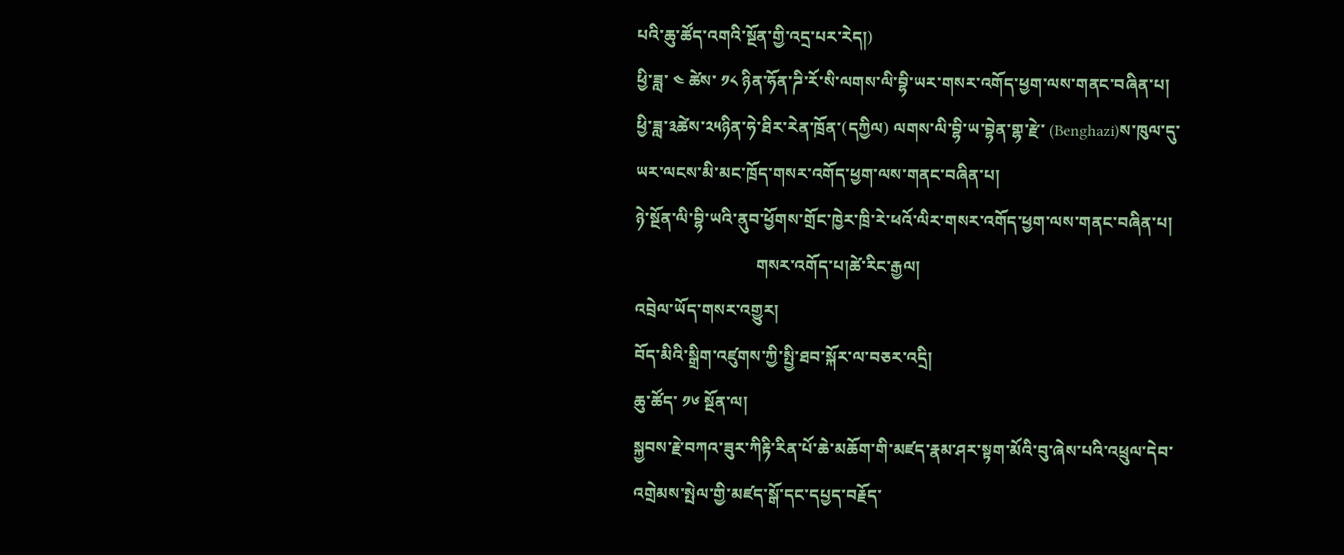པའི་ཆུ་ཚོད་འགའི་སྔོན་གྱི་འདྲ་པར་རེད།)
ཕྱི་ཟླ་ ༤ ཚེས་ ༡༨ ཉིན་ཧོན་ཌི་རོ་སི་ལགས་ལི་བྷི་ཡར་གསར་འགོད་ཕྱག་ལས་གནང་བཞིན་པ།
ཕྱི་ཟླ་༣ཚེས་༢༥ཉིན་ཧེ་ཐིར་རེན་ཁྲོན་(དཀྱིལ) ལགས་ལི་བྷི་ཡ་བྷེན་གྷ་རྫེ་ (Benghazi)ས་ཁུལ་དུ་ཡར་ལངས་མི་མང་ཁྲོད་གསར་འགོད་ཕྱག་ལས་གནང་བཞིན་པ།
ཉེ་སྔོན་ལི་བྷི་ཡའི་ནུབ་ཕྱོགས་གྲོང་ཁྱེར་ཁྲི་རེ་ཕའོ་ལིར་གསར་འགོད་ཕྱག་ལས་གནང་བཞིན་པ།
                             གསར་འགོད་པ།ཚེ་རིང་རྒྱལ།
འབྲེལ་ཡོད་གསར་འགྱུར།
བོད་མིའི་སྒྲིག་འཛུགས་ཀྱི་སྤྱི་ཐབ་སྐོར་ལ་བཅར་འདྲི།
ཆུ་ཚོད་ ༡༦ སྔོན་ལ།
སྐྱབས་རྗེ་བཀའ་ཟུར་ཀིརྟི་རིན་པོ་ཆེ་མཆོག་གི་མཛད་རྣམ་ཤར་སྟག་མོའི་བུ་ཞེས་པའི་འཕྲུལ་དེབ་འགྲེམས་སྤེལ་གྱི་མཛད་སྒོ་དང་དཔྱད་བརྗོད་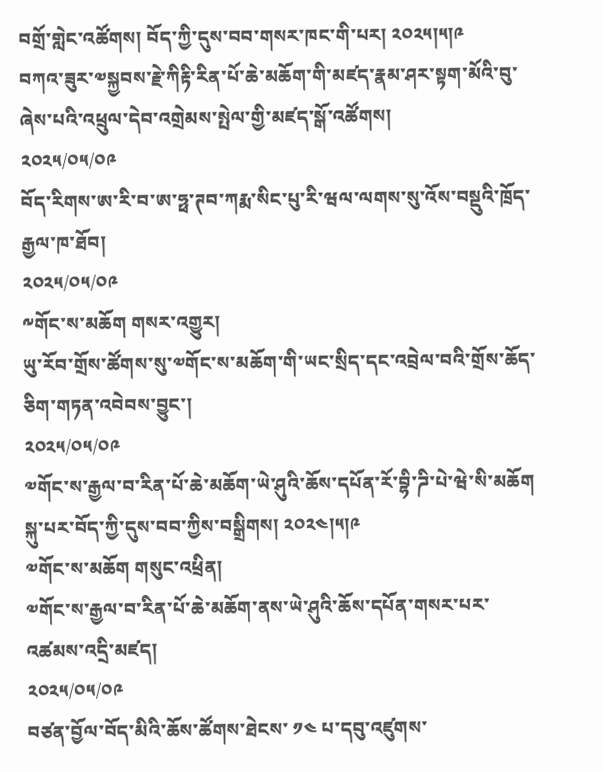བགྲོ་གླེང་འཚོགས། བོད་ཀྱི་དུས་བབ་གསར་ཁང་གི་པར། ༢༠༢༥།༥།༩
བཀའ་ཟུར་༧སྐྱབས་རྗེ་ཀིརྟི་རིན་པོ་ཆེ་མཆོག་གི་མཛད་རྣམ་ཤར་སྟག་མོའི་བུ་ཞེས་པའི་འཕྲུལ་དེབ་འགྲེམས་སྤེལ་གྱི་མཛད་སྒོ་འཚོགས།
༢༠༢༥/༠༥/༠༩
བོད་རིགས་ཨ་རི་བ་ཨ་ཧྥ་ཊབ་ཀརྨ་སིང་པུ་རི་ཝལ་ལགས་སུ་འོས་བསྡུའི་ཁྲོད་རྒྱལ་ཁ་ཐོབ།
༢༠༢༥/༠༥/༠༩
༸གོང་ས་མཆོག གསར་འགྱུར།
ཡུ་རོབ་གྲོས་ཚོགས་སུ་༧གོང་ས་མཆོག་གི་ཡང་སྲིད་དང་འབྲེལ་བའི་གྲོས་ཆོད་ཅིག་གཏན་འབེབས་བྱུང་།
༢༠༢༥/༠༥/༠༩
༧གོང་ས་རྒྱལ་བ་རིན་པོ་ཆེ་མཆོག་ཡེ་ཤུའི་ཆོས་དཔོན་རོ་བྷི་ཌི་པེ་ཝེ་སི་མཆོག སྐུ་པར་བོད་ཀྱི་དུས་བབ་ཀྱིས་བསྒྲིགས། ༢༠༢༤།༥།༩
༧གོང་ས་མཆོག གསུང་འཕྲིན།
༧གོང་ས་རྒྱལ་བ་རིན་པོ་ཆེ་མཆོག་ནས་ཡེ་ཤུའི་ཆོས་དཔོན་གསར་པར་འཚམས་འདྲི་མཛད།
༢༠༢༥/༠༥/༠༩
བཙན་བྱོལ་བོད་མིའི་ཆོས་ཚོགས་ཐེངས་ ༡༤ པ་དབུ་འཛུགས་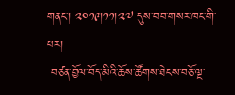གནང་། ༢༠༡༩།༡༡།༢༧ དུས་བབ་གསར་ཁང་གི་པར།
 བཙན་བྱོལ་བོད་མིའི་ཆོས་ཚོགས་ཐེངས་བཅོ་ལྔ་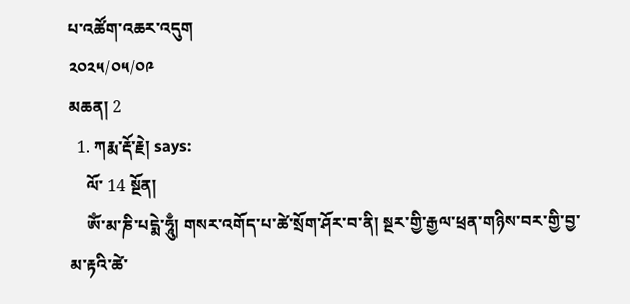པ་འཚོག་འཆར་འདུག
༢༠༢༥/༠༥/༠༩
མཆན། 2
  1. ཀརྨ་རྡོ་རྗེ། says:
    ལོ་ 14 སྔོན།
    ཨོཾ་མ་ཎི་པདྨེ་ཧཱུྃ། གསར་འགོད་པ་ཚེ་སྲོག་ཤོར་བ་ནི། སྔར་གྱི་རྒྱལ་ཕྲན་གཉིས་བར་གྱི་བྱ་མ་རྟའི་ཚེ་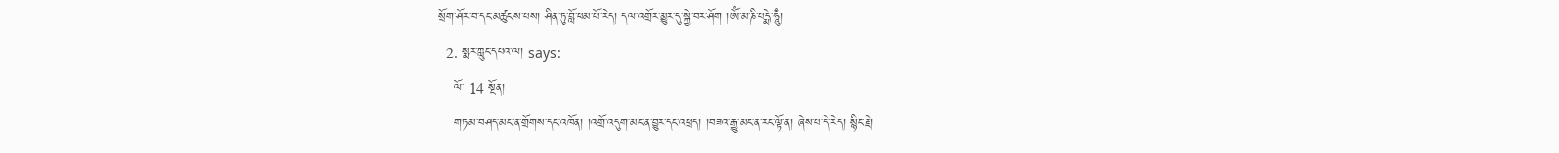སྲོག་ཤོར་བ་དང་མཚུངས་པས། ཤིན་ཏུ་བློ་ཕམ་པོ་རེད། དལ་འགྲོར་མྱུར་དུ་སྐྱེ་བར་ཤོག །ཨོཾ་མ་ཎི་པདྨེ་ཧཱུྃ།
  2. སྨར་ཀླུང་དཔའ་ལ། says:
    ལོ་ 14 སྔོན།
    གཏམ་བཤད་མང་ན་གྲོགས་དང་འཁོན། །འགྲོ་འདུག་མང་ན་བྱུར་དང་འཕྲད། །བཟའ་རྒྱུ་མང་ན་རང་ལྟོ་ན། ཞེས་པ་དེ་རེད། སྙིང་རྗེ།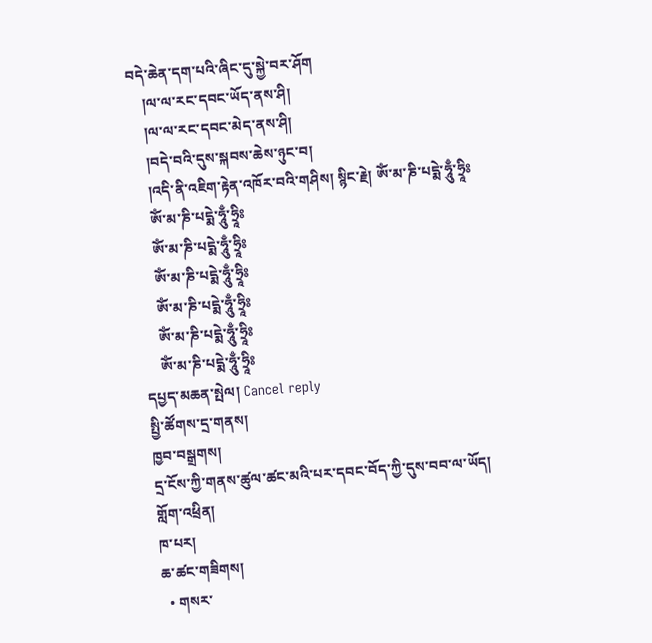བདེ་ཆེན་དག་པའི་ཞིང་དུ་སྐྱེ་བར་ཤོག
    །ལ་ལ་རང་དབང་ཡོད་ནས་ཤི།
    །ལ་ལ་རང་དབང་མེད་ནས་ཤི།
    །བདེ་བའི་དུས་སྐབས་ཆེས་ཉུང་བ།
    །འདི་ནི་འཇིག་རྟེན་འཁོར་བའི་གཤིས། སྙིང་རྗེ། ཨོཾ་མ་ཎི་པདྨེ་ཧཱུྃ་ཧྲཱིཿ
    ཨོཾ་མ་ཎི་པདྨེ་ཧཱུྃ་ཧྲཱིཿ
    ཨོཾ་མ་ཎི་པདྨེ་ཧཱུྃ་ཧྲཱིཿ
    ཨོཾ་མ་ཎི་པདྨེ་ཧཱུྃ་ཧྲཱིཿ
    ཨོཾ་མ་ཎི་པདྨེ་ཧཱུྃ་ཧྲཱིཿ
    ཨོཾ་མ་ཎི་པདྨེ་ཧཱུྃ་ཧྲཱིཿ
    ཨོཾ་མ་ཎི་པདྨེ་ཧཱུྃ་ཧྲཱིཿ
དཔྱད་མཆན་སྤེལ། Cancel reply
སྤྱི་ཚོགས་དྲ་གནས།
ཁྱབ་བསྒྲགས།
དྲ་ངོས་ཀྱི་གནས་ཚུལ་ཚང་མའི་པར་དབང་བོད་ཀྱི་དུས་བབ་ལ་ཡོད།
གློག་འཕྲིན།
ཁ་པར།
ཆ་ཚང་གཟིགས།
  • གསར་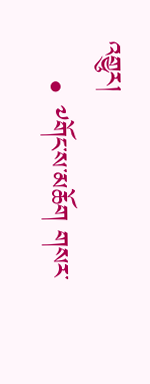འགྱུར།
    • ༸གོང་ས་མཆོག གསར་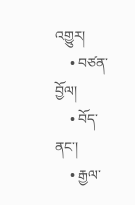འགྱུར།
    • བཙན་བྱོལ།
    • བོད་ནང་།
    • རྒྱལ་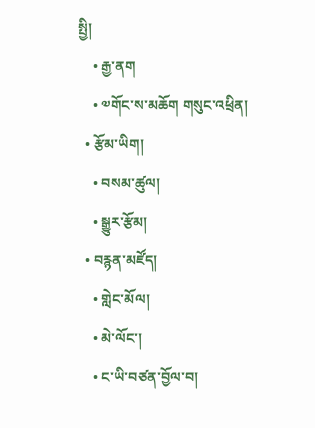སྤྱི།
    • རྒྱ་ནག
    • ༧གོང་ས་མཆོག གསུང་འཕྲིན།
  • རྩོམ་ཡིག།
    • བསམ་ཚུལ།
    • སྒྱུར་རྩོམ།
  • བརྙན་མཛོད།
    • གླེང་མོལ།
    • མེ་ལོང་།
    • ང་ཡི་བཙན་བྱོལ་བ།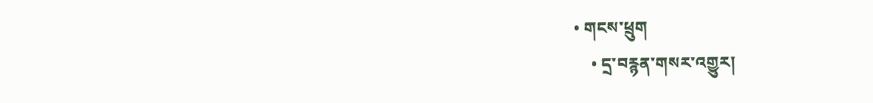• གངས་ཕྲུག
    • དྲ་བརྙན་གསར་འགྱུར།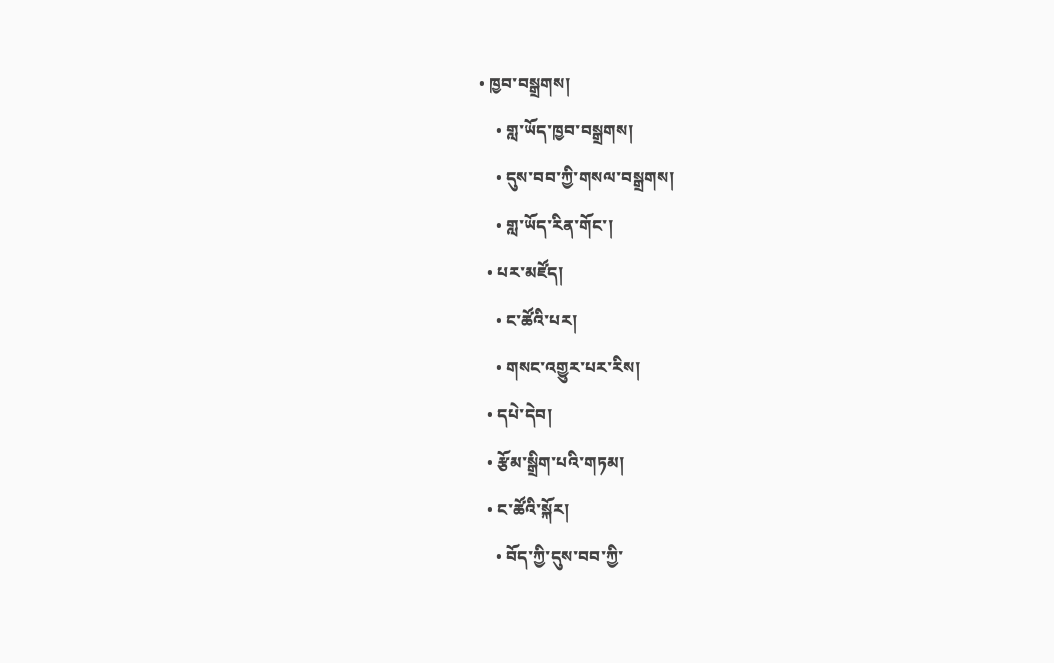• ཁྱབ་བསྒྲགས།
    • གླ་ཡོད་ཁྱབ་བསྒྲགས།
    • དུས་བབ་ཀྱི་གསལ་བསྒྲགས།
    • གླ་ཡོད་རིན་གོང་།
  • པར་མཛོད།
    • ང་ཚོའི་པར།
    • གསང་འགྱུར་པར་རིས།
  • དཔེ་དེབ།
  • རྩོམ་སྒྲིག་པའི་གཏམ།
  • ང་ཚོའི་སྐོར།
    • བོད་ཀྱི་དུས་བབ་ཀྱི་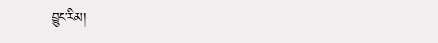བྱུང་རིམ།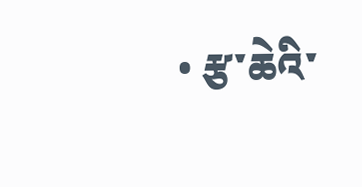• རྩ་ཆེའི་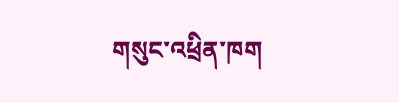གསུང་འཕྲིན་ཁག